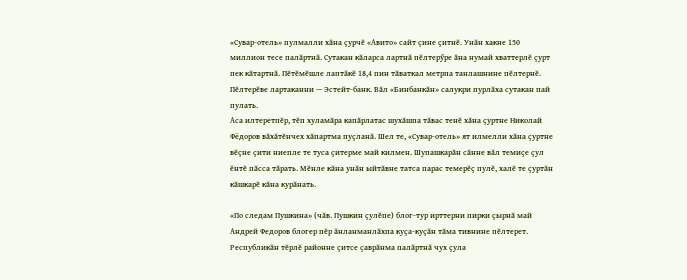«Сувар-отель» пулмалли хӑна ҫурчӗ «Авито» сайт ҫине ҫитнӗ. Унӑн хакне 150 миллион тесе палӑртнӑ. Сутакан кӑларса лартнӑ пӗлтерӳре ӑна нумай хваттерлӗ ҫурт пек кӑтартнӑ. Пӗтӗмӗшле лаптӑкӗ 18,4 пин тӑваткал метрпа танлашнине пӗлтернӗ.
Пӗлтерӗве лартаканни — Эстейт-банк. Вӑл «Бинбанкӑн» салукри пурлӑха сутакан пай пулать.
Аса илтеретпӗр, тӗп хуламӑра капӑрлатас шухӑшпа тӑвас тенӗ хӑна ҫуртне Николай Фёдоров вӑхӑтӗнчех хӑпартма пуҫланӑ. Шел те, «Сувар-отель» ят илмелли хӑна ҫуртне вӗҫне ҫити ниепле те туса ҫитерме май килмен. Шупашкарӑн сӑнне вӑл темиҫе ҫул ӗнтӗ пӑсса тӑрать. Мӗнле кӑна унӑн ыйтӑвне татса парас темерӗҫ пулӗ, халӗ те ҫуртӑн кӑшкарӗ кӑна курӑнать.

«По следам Пушкина» (чӑв. Пушкин ҫулӗпе) блог-тур ирттерни пирки ҫырнӑ май Андрей Федоров блогер пӗр ӑнланманлӑхпа куҫа-куҫӑн тӑма тивнине пӗлтерет. Республикӑн тӗрлӗ районне ҫитсе ҫаврӑнма палӑртнӑ чух ҫула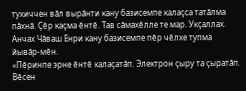тухиччен вӑл вырӑнти кану базисемпе калаҫса татӑлма пӑхнӑ. Ҫӗр каҫма ӗнтӗ. Тав сӑмахӗлле те мар. Укҫаллах. Анчах Чӑваш Енри кану базисемпе пӗр чӗлхе тупма йывӑр-мӗн.
«Пӗринпе эрне ӗнтӗ калаҫатӑп. Электрон ҫыру та ҫыратӑп. Вӗсен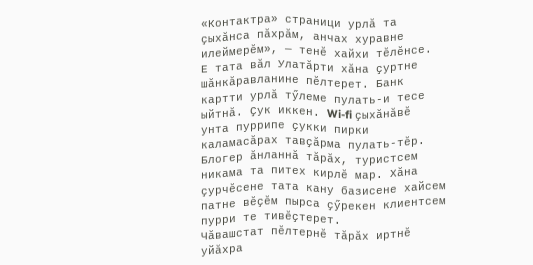«Контактра» страници урлӑ та ҫыхӑнса пӑхрӑм, анчах хуравне илеймерӗм», — тенӗ хайхи тӗлӗнсе.
Е тата вӑл Улатӑрти хӑна ҫуртне шӑнкӑравланине пӗлтерет. Банк картти урлӑ тӳлеме пулать-и тесе ыйтнӑ. Ҫук иккен. Wi-fi ҫыхӑнӑвӗ унта пуррипе ҫукки пирки каламасӑрах тавҫӑрма пулать-тӗр.
Блогер ӑнланнӑ тӑрӑх, туристсем никама та питех кирлӗ мар. Хӑна ҫурчӗсене тата кану базисене хайсем патне вӗҫӗм пырса ҫӳрекен клиентсем пурри те тивӗҫтерет.
Чӑвашстат пӗлтернӗ тӑрӑх иртнӗ уйӑхра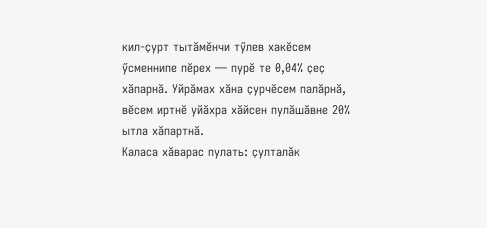кил-ҫурт тытӑмӗнчи тӳлев хакӗсем ӳсменнипе пӗрех — пурӗ те 0,04% ҫеҫ хӑпарнӑ. Уйрӑмах хӑна ҫурчӗсем палӑрнӑ, вӗсем иртнӗ уйӑхра хӑйсен пулӑшӑвне 20% ытла хӑпартнӑ.
Каласа хӑварас пулать: ҫулталӑк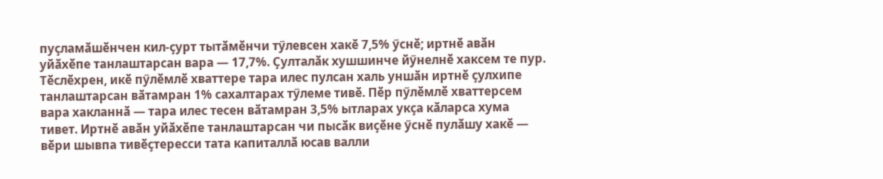пуҫламӑшӗнчен кил-ҫурт тытӑмӗнчи тӳлевсен хакӗ 7,5% ӳснӗ; иртнӗ авӑн уйӑхӗпе танлаштарсан вара — 17,7%. Ҫулталӑк хушшинче йӳнелнӗ хаксем те пур. Тӗслӗхрен, икӗ пӳлӗмлӗ хваттере тара илес пулсан халь уншӑн иртнӗ ҫулхипе танлаштарсан вӑтамран 1% сахалтарах тӳлеме тивӗ. Пӗр пӳлӗмлӗ хваттерсем вара хакланнӑ — тара илес тесен вӑтамран 3,5% ытларах укҫа кӑларса хума тивет. Иртнӗ авӑн уйӑхӗпе танлаштарсан чи пысӑк виҫӗне ӳснӗ пулӑшу хакӗ — вӗри шывпа тивӗҫтересси тата капиталлӑ юсав валли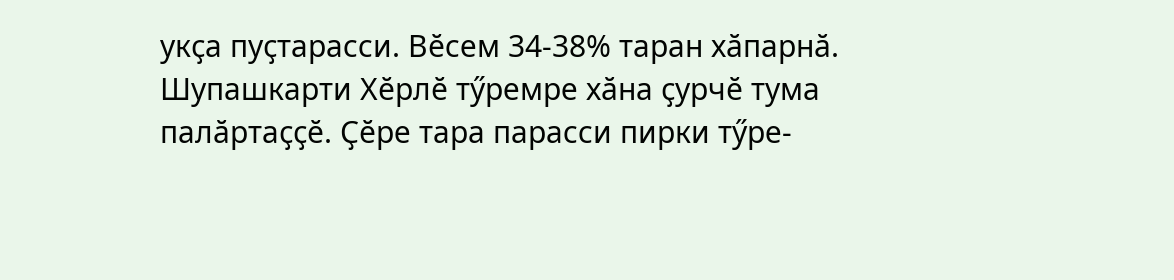укҫа пуҫтарасси. Вӗсем 34-38% таран хӑпарнӑ.
Шупашкарти Хӗрлӗ тӳремре хӑна ҫурчӗ тума палӑртаҫҫӗ. Ҫӗре тара парасси пирки тӳре-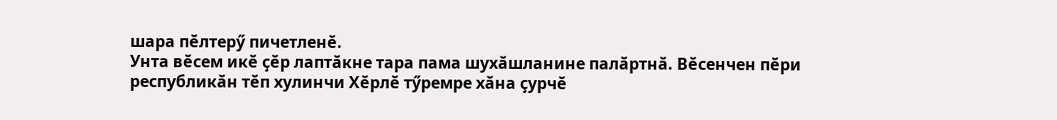шара пӗлтерӳ пичетленӗ.
Унта вӗсем икӗ ҫӗр лаптӑкне тара пама шухӑшланине палӑртнӑ. Вӗсенчен пӗри республикӑн тӗп хулинчи Хӗрлӗ тӳремре хӑна ҫурчӗ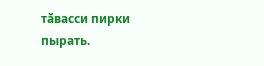тӑвасси пирки пырать.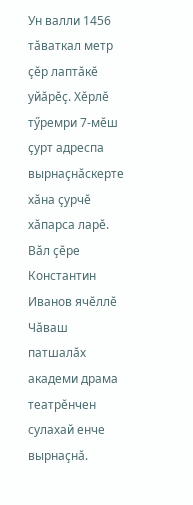Ун валли 1456 тӑваткал метр ҫӗр лаптӑкӗ уйӑрӗҫ. Хӗрлӗ тӳремри 7-мӗш ҫурт адреспа вырнаҫнӑскерте хӑна ҫурчӗ хӑпарса ларӗ. Вӑл ҫӗре Константин Иванов ячӗллӗ Чӑваш патшалӑх академи драма театрӗнчен сулахай енче вырнаҫнӑ.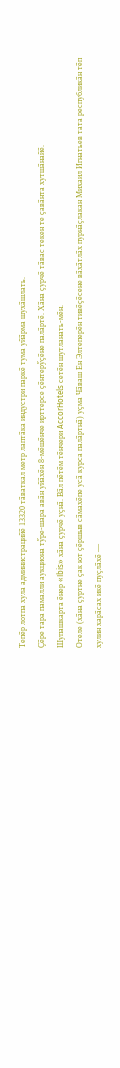Тепӗр лотпа хула администрацийӗ 13320 тӑваткал метр лаптӑка индустри паркӗ тума уйӑрма шухӑшлать.
Ҫӗре тара памалли аукциона тӳре-шара авӑн уйӑхӗн 8-мӗшӗнче ирттерсе ҫӗнтерӳҫӗне палӑртӗ. Хӑна ҫурчӗ тӑвас текен те ҫавӑнта хутшӑнайӗ.
Шупашкарта ӗнер «Ibis» хӑна ҫурчӗ уҫнӑ. Вӑл пӗтӗм тӗнчери AccorHotels сетӗн шутланать-мӗн.
Отеле (хӑна ҫуртне ҫак ют ҫӗршыв сӑмахӗпе усӑ курса палӑртнӑ) уҫма Чӑваш Ен Элтеперӗн тивӗҫӗсене вӑхӑтлӑх пурнӑҫлакан Михаил Игнатьев тата республикӑн тӗп хулин харӑсах икӗ пуҫлӑхӗ —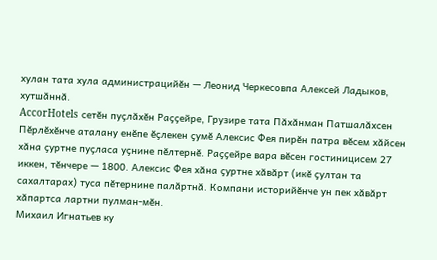хулан тата хула администрацийӗн — Леонид Черкесовпа Алексей Ладыков, хутшӑннӑ.
AccorHotels сетӗн пуҫлӑхӗн Раҫҫейре, Грузире тата Пӑхӑнман Патшалӑхсен Пӗрлӗхӗнче аталану енӗпе ӗҫлекен ҫумӗ Алексис Фея пирӗн патра вӗсем хӑйсен хӑна ҫуртне пуҫласа уҫнине пӗлтернӗ. Раҫҫейре вара вӗсен гостиницисем 27 иккен, тӗнчере — 1800. Алексис Фея хӑна ҫуртне хӑвӑрт (икӗ ҫултан та сахалтарах) туса пӗтернине палӑртнӑ. Компани историйӗнче ун пек хӑвӑрт хӑпартса лартни пулман-мӗн.
Михаил Игнатьев ку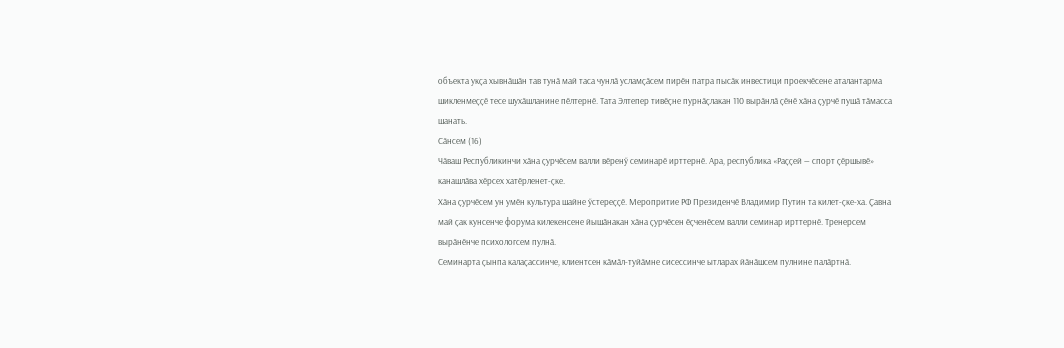объекта укҫа хывнӑшӑн тав тунӑ май таса чунлӑ усламҫӑсем пирӗн патра пысӑк инвестици проекчӗсене аталантарма шикленмеҫҫӗ тесе шухӑшланине пӗлтернӗ. Тата Элтепер тивӗҫне пурнӑҫлакан 110 вырӑнлӑ ҫӗнӗ хӑна ҫурчӗ пушӑ тӑмасса шанать.
Сӑнсем (16)
Чӑваш Республикинчи хӑна ҫурчӗсем валли вӗренӳ семинарӗ ирттернӗ. Ара, республика «Раҫҫей — спорт ҫӗршывӗ» канашлӑва хӗрсех хатӗрленет-ҫке.
Хӑна ҫурчӗсем ун умӗн культура шайне ӳстереҫҫӗ. Меропритие РФ Президенчӗ Владимир Путин та килет-ҫке-ха. Ҫавна май ҫак кунсенче форума килекенсене йышӑнакан хӑна ҫурчӗсен ӗҫченӗсем валли семинар ирттернӗ. Тренерсем вырӑнӗнче психологсем пулнӑ.
Семинарта ҫынпа калаҫассинче, клиентсен кӑмӑл-туйӑмне сисессинче ытларах йӑнӑшсем пулнине палӑртнӑ.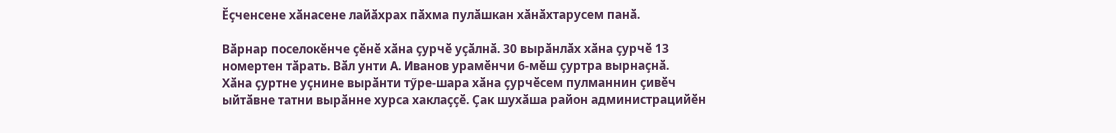Ӗҫченсене хӑнасене лайӑхрах пӑхма пулӑшкан хӑнӑхтарусем панӑ.

Вӑрнар поселокӗнче ҫӗнӗ хӑна ҫурчӗ уҫӑлнӑ. 30 вырӑнлӑх хӑна ҫурчӗ 13 номертен тӑрать. Вӑл унти А. Иванов урамӗнчи 6-мӗш ҫуртра вырнаҫнӑ.
Хӑна ҫуртне уҫнине вырӑнти тӳре-шара хӑна ҫурчӗсем пулманнин ҫивӗч ыйтӑвне татни вырӑнне хурса хаклаҫҫӗ. Ҫак шухӑша район администрацийӗн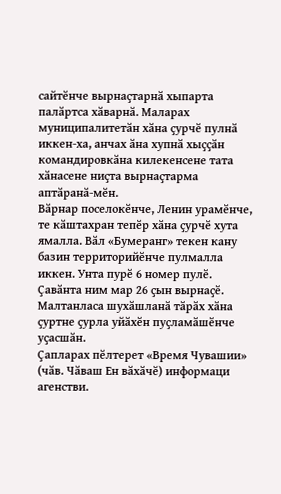сайтӗнче вырнаҫтарнӑ хыпарта палӑртса хӑварнӑ. Маларах муниципалитетӑн хӑна ҫурчӗ пулнӑ иккен-ха, анчах ӑна хупнӑ хыҫҫӑн командировкӑна килекенсене тата хӑнасене ниҫта вырнаҫтарма аптӑранӑ-мӗн.
Вӑрнар поселокӗнче, Ленин урамӗнче, те кӑштахран тепӗр хӑна ҫурчӗ хута ямалла. Вӑл «Бумеранг» текен кану базин территорийӗнче пулмалла иккен. Унта пурӗ 6 номер пулӗ. Ҫавӑнта ним мар 26 ҫын вырнаҫӗ. Малтанласа шухӑшланӑ тӑрӑх хӑна ҫуртне ҫурла уйӑхӗн пуҫламӑшӗнче уҫасшӑн.
Ҫапларах пӗлтерет «Время Чувашии» (чӑв. Чӑваш Ен вӑхӑчӗ) информаци агенстви.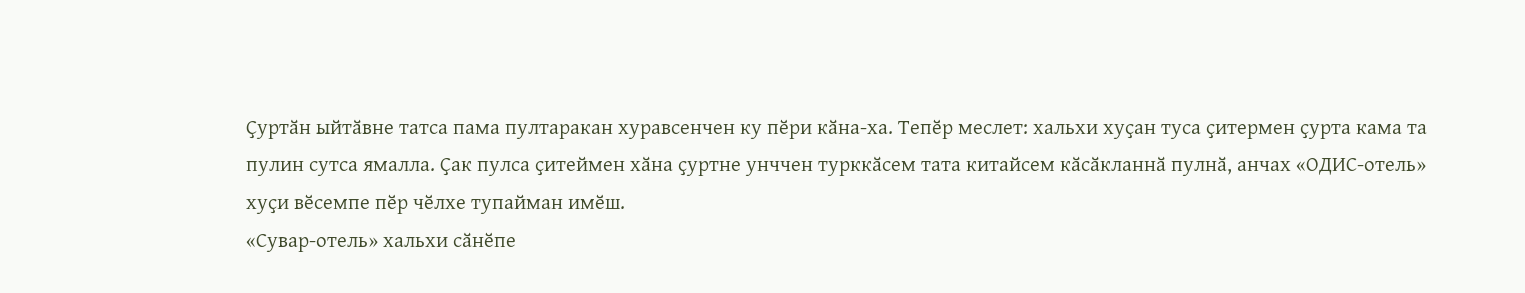Ҫуртӑн ыйтӑвне татса пама пултаракан хуравсенчен ку пӗри кӑна-ха. Тепӗр меслет: хальхи хуҫан туса ҫитермен ҫурта кама та пулин сутса ямалла. Ҫак пулса ҫитеймен хӑна ҫуртне унччен турккӑсем тата китайсем кӑсӑкланнӑ пулнӑ, анчах «ОДИС-отель» хуҫи вӗсемпе пӗр чӗлхе тупайман имӗш.
«Сувар-отель» хальхи сӑнӗпе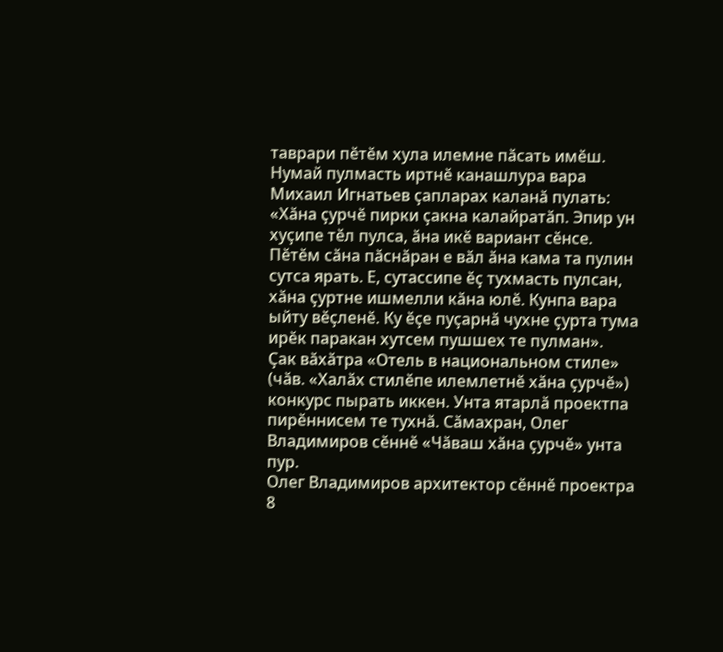таврари пӗтӗм хула илемне пӑсать имӗш. Нумай пулмасть иртнӗ канашлура вара Михаил Игнатьев ҫапларах каланӑ пулать: «Хӑна ҫурчӗ пирки ҫакна калайратӑп. Эпир ун хуҫипе тӗл пулса, ӑна икӗ вариант сӗнсе. Пӗтӗм сӑна пӑснӑран е вӑл ӑна кама та пулин сутса ярать. Е, сутассипе ӗҫ тухмасть пулсан, хӑна ҫуртне ишмелли кӑна юлӗ. Кунпа вара ыйту вӗҫленӗ. Ку ӗҫе пуҫарнӑ чухне ҫурта тума ирӗк паракан хутсем пушшех те пулман».
Ҫак вӑхӑтра «Отель в национальном стиле» (чӑв. «Халӑх стилӗпе илемлетнӗ хӑна ҫурчӗ») конкурс пырать иккен. Унта ятарлӑ проектпа пирӗннисем те тухнӑ. Сӑмахран, Олег Владимиров сӗннӗ «Чӑваш хӑна ҫурчӗ» унта пур.
Олег Владимиров архитектор сӗннӗ проектра 8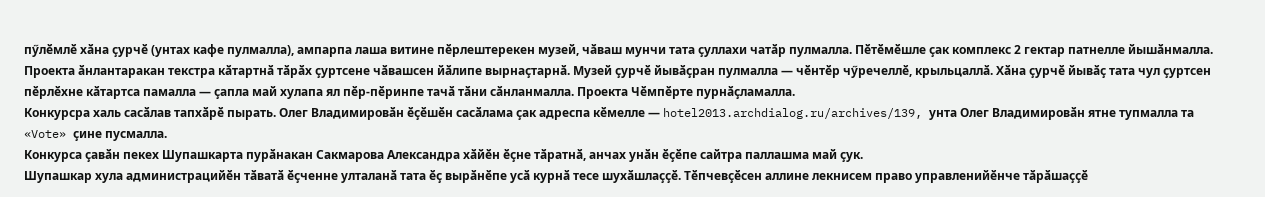пӳлӗмлӗ хӑна ҫурчӗ (унтах кафе пулмалла), ампарпа лаша витине пӗрлештерекен музей, чӑваш мунчи тата ҫуллахи чатӑр пулмалла. Пӗтӗмӗшле ҫак комплекс 2 гектар патнелле йышӑнмалла. Проекта ӑнлантаракан текстра кӑтартнӑ тӑрӑх ҫуртсене чӑвашсен йӑлипе вырнаҫтарнӑ. Музей ҫурчӗ йывӑҫран пулмалла — чӗнтӗр чӳречеллӗ, крыльцаллӑ. Хӑна ҫурчӗ йывӑҫ тата чул ҫуртсен пӗрлӗхне кӑтартса памалла — ҫапла май хулапа ял пӗр-пӗринпе тачӑ тӑни сӑнланмалла. Проекта Чӗмпӗрте пурнӑҫламалла.
Конкурсра халь сасӑлав тапхӑрӗ пырать. Олег Владимировӑн ӗҫӗшӗн сасӑлама ҫак адреспа кӗмелле — hotel2013.archdialog.ru/archives/139, унта Олег Владимировӑн ятне тупмалла та «Vote» ҫине пусмалла.
Конкурса ҫавӑн пекех Шупашкарта пурӑнакан Сакмарова Александра хӑйӗн ӗҫне тӑратнӑ, анчах унӑн ӗҫӗпе сайтра паллашма май ҫук.
Шупашкар хула администрацийӗн тӑватӑ ӗҫченне улталанӑ тата ӗҫ вырӑнӗпе усӑ курнӑ тесе шухӑшлаҫҫӗ. Тӗпчевҫӗсен аллине лекнисем право управленийӗнче тӑрӑшаҫҫӗ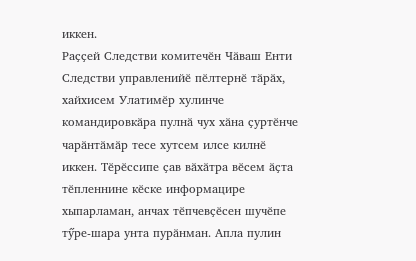иккен.
Раҫҫей Следстви комитечӗн Чӑваш Енти Следстви управленийӗ пӗлтернӗ тӑрӑх, хайхисем Улатимӗр хулинче командировкӑра пулнӑ чух хӑна ҫуртӗнче чарӑнтӑмӑр тесе хутсем илсе килнӗ иккен. Тӗрӗссипе ҫав вӑхӑтра вӗсем ӑҫта тӗпленнине кӗске информацире хыпарламан, анчах тӗпчевҫӗсен шучӗпе тӳре-шара унта пурӑнман. Апла пулин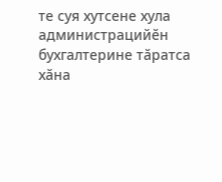те суя хутсене хула администрацийӗн бухгалтерине тӑратса хӑна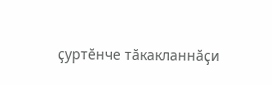ҫуртӗнче тӑкакланнӑҫи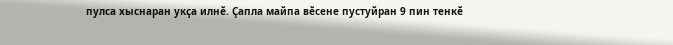пулса хыснаран укҫа илнӗ. Ҫапла майпа вӗсене пустуйран 9 пин тенкӗ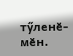тӳленӗ-мӗн.